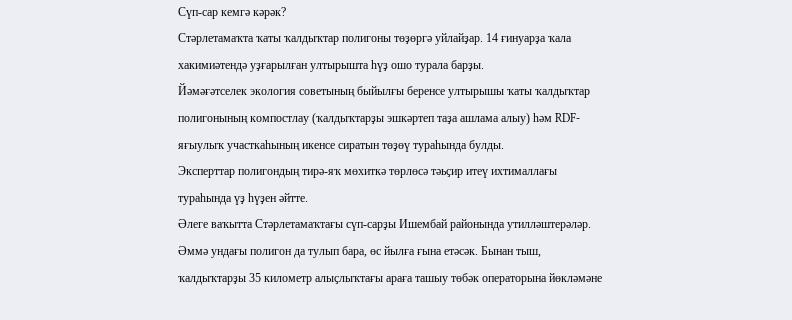Сүп-сар кемгә кәрәк?
Стәрлетамаҡта ҡаты ҡалдыҡтар полигоны төҙөргә уйлайҙар. 14 ғинуарҙа ҡала хакимиәтендә уҙғарылған ултырышта һүҙ ошо турала барҙы.
Йәмәғәтселек экология советының быйылғы беренсе ултырышы ҡаты ҡалдыҡтар полигонының компостлау (ҡалдыҡтарҙы эшкәртеп таҙа ашлама алыу) һәм RDF-яғыулыҡ участкаһының икенсе сиратын төҙөү тураһында булды.
Эксперттар полигондың тирә-яҡ мөхиткә төрлөсә тәьҫир итеү ихтималлағы тураһында үҙ һүҙен әйтте.
Әлеге ваҡытта Стәрлетамаҡтағы сүп-сарҙы Ишембай районында утилләштерәләр. Әммә ундағы полигон да тулып бара, өс йылға ғына етәсәк. Бынан тыш, ҡалдыҡтарҙы 35 километр алыҫлыҡтағы араға ташыу төбәк операторына йөкләмәне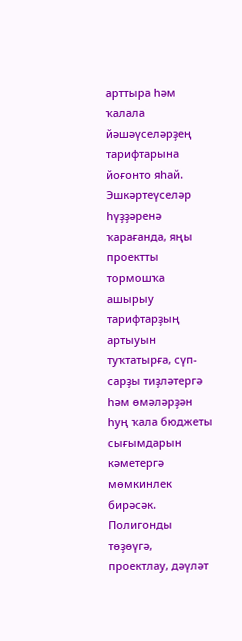арттыра һәм ҡалала йәшәүселәрҙең тарифтарына йоғонто яһай. Эшкәртеүселәр һүҙҙәренә ҡарағанда, яңы проектты тормошҡа ашырыу тарифтарҙың артыуын туҡтатырға, сүп-сарҙы тиҙләтергә һәм өмәләрҙән һуң ҡала бюджеты сығымдарын кәметергә мөмкинлек бирәсәк.
Полигонды төҙөүгә, проектлау, дәүләт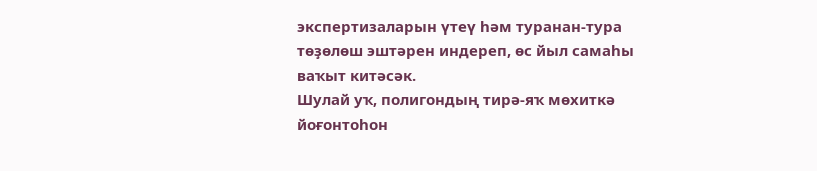экспертизаларын үтеү һәм туранан-тура төҙөлөш эштәрен индереп, өс йыл самаһы ваҡыт китәсәк.
Шулай уҡ, полигондың тирә-яҡ мөхиткә йоғонтоһон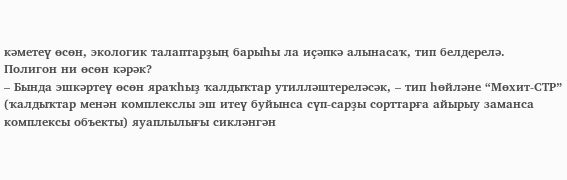кәметеү өсөн, экологик талаптарҙың барыһы ла иҫәпкә алынасаҡ, тип белдерелә.
Полигон ни өсөн кәрәк?
– Бында эшкәртеү өсөн яраҡһыҙ ҡалдыҡтар утилләштереләсәк, – тип һөйләне “Мөхит-СТР” (ҡалдыҡтар менән комплекслы эш итеү буйынса сүп-сарҙы сорттарға айырыу заманса комплексы объекты) яуаплылығы сикләнгән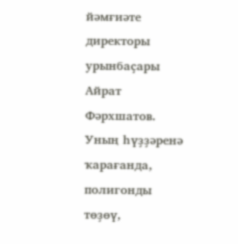йәмғиәте директоры урынбаҫары Айрат Фәрхшатов. Уның һүҙҙәренә ҡарағанда, полигонды төҙөү,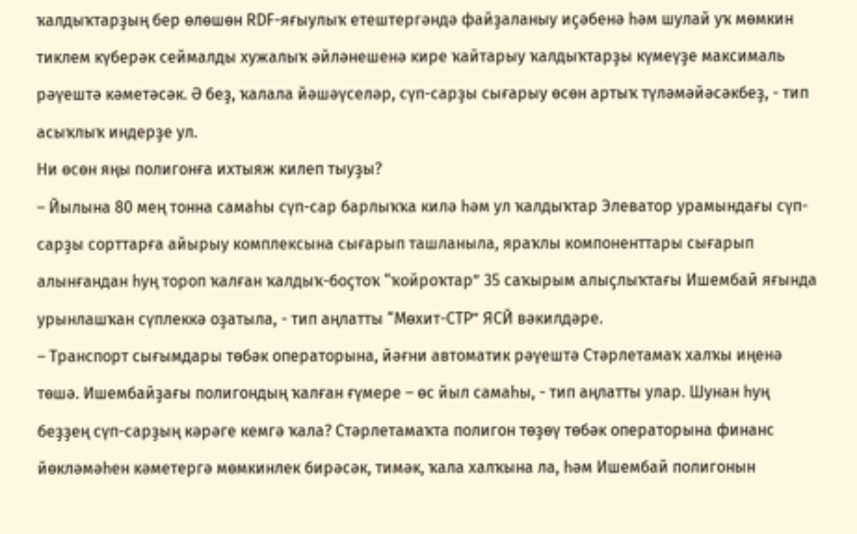ҡалдыҡтарҙың бер өлөшөн RDF-яғыулыҡ етештергәндә файҙаланыу иҫәбенә һәм шулай уҡ мөмкин тиклем күберәк сеймалды хужалыҡ әйләнешенә кире ҡайтарыу ҡалдыҡтарҙы күмеүҙе максималь рәүештә кәметәсәк. Ә беҙ, ҡалала йәшәүселәр, сүп-сарҙы сығарыу өсөн артыҡ түләмәйәсәкбеҙ, - тип асыҡлыҡ индерҙе ул.
Ни өсөн яңы полигонға ихтыяж килеп тыуҙы?
– Йылына 80 мең тонна самаһы сүп-сар барлыҡҡа килә һәм ул ҡалдыҡтар Элеватор урамындағы сүп-сарҙы сорттарға айырыу комплексына сығарып ташланыла, яраҡлы компоненттары сығарып алынғандан һуң тороп ҡалған ҡалдыҡ-боҫтоҡ “ҡойроҡтар” 35 саҡырым алыҫлыҡтағы Ишембай яғында урынлашҡан сүплеккә оҙатыла, - тип аңлатты “Мөхит-СТР” ЯСЙ вәкилдәре.
– Транспорт сығымдары төбәк операторына, йәғни автоматик рәүештә Стәрлетамаҡ халҡы иңенә төшә. Ишембайҙағы полигондың ҡалған ғүмере – өс йыл самаһы, - тип аңлатты улар. Шунан һуң беҙҙең сүп-сарҙың кәрәге кемгә ҡала? Стәрлетамаҡта полигон төҙөү төбәк операторына финанс йөкләмәһен кәметергә мөмкинлек бирәсәк, тимәк, ҡала халҡына ла, һәм Ишембай полигонын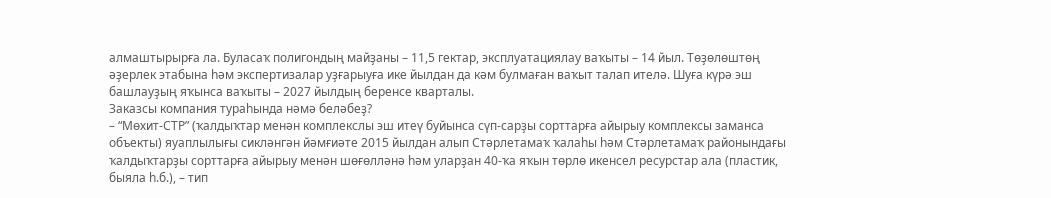алмаштырырға ла. Буласаҡ полигондың майҙаны – 11,5 гектар, эксплуатациялау ваҡыты – 14 йыл. Төҙөлөштөң әҙерлек этабына һәм экспертизалар уҙғарыуға ике йылдан да кәм булмаған ваҡыт талап ителә. Шуға күрә эш башлауҙың яҡынса ваҡыты – 2027 йылдың беренсе кварталы.
Заказсы компания тураһында нәмә беләбеҙ?
– “Мөхит-СТР” (ҡалдыҡтар менән комплекслы эш итеү буйынса сүп-сарҙы сорттарға айырыу комплексы заманса объекты) яуаплылығы сикләнгән йәмғиәте 2015 йылдан алып Стәрлетамаҡ ҡалаһы һәм Стәрлетамаҡ районындағы ҡалдыҡтарҙы сорттарға айырыу менән шөғөлләнә һәм уларҙан 40-ҡа яҡын төрлө икенсел ресурстар ала (пластик, быяла һ.б.), – тип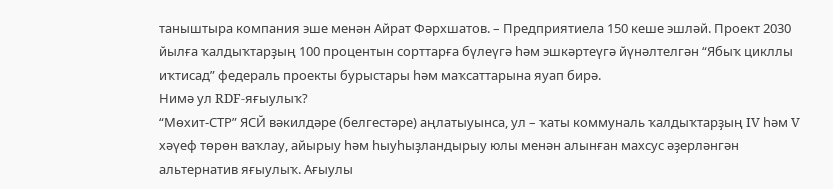таныштыра компания эше менән Айрат Фәрхшатов. – Предприятиела 150 кеше эшләй. Проект 2030 йылға ҡалдыҡтарҙың 100 процентын сорттарға бүлеүгә һәм эшкәртеүгә йүнәлтелгән “Ябыҡ цикллы иҡтисад” федераль проекты бурыстары һәм маҡсаттарына яуап бирә.
Нимә ул RDF-яғыулыҡ?
“Мөхит-СТР” ЯСЙ вәкилдәре (белгестәре) аңлатыуынса, ул – ҡаты коммуналь ҡалдыҡтарҙың IV һәм V хәүеф төрөн ваҡлау, айырыу һәм һыуһыҙландырыу юлы менән алынған махсус әҙерләнгән альтернатив яғыулыҡ. Ағыулы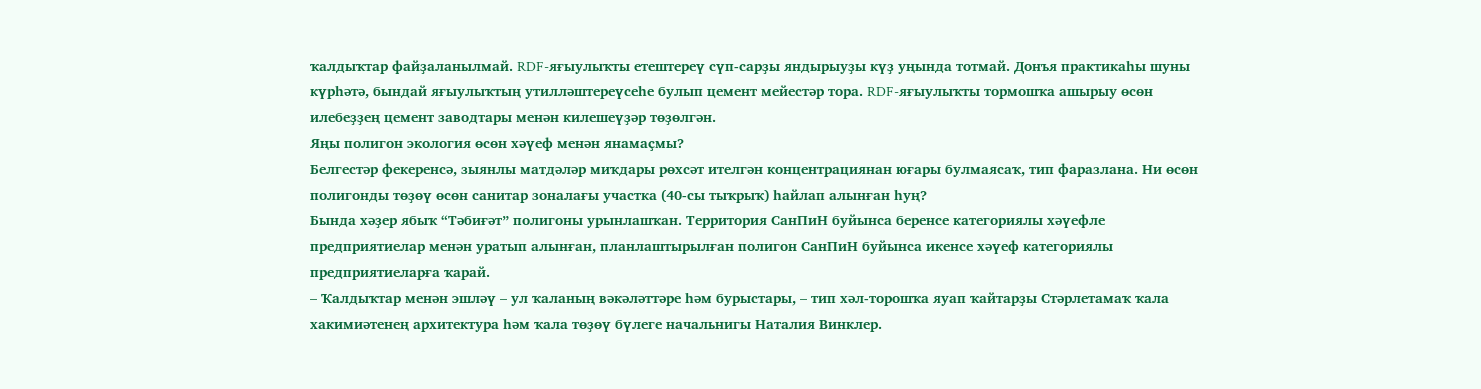ҡалдыҡтар файҙаланылмай. RDF-яғыулыҡты етештереү сүп-сарҙы яндырыуҙы күҙ уңында тотмай. Донъя практикаһы шуны күрһәтә, бындай яғыулыҡтың утилләштереүсеһе булып цемент мейестәр тора. RDF-яғыулыҡты тормошҡа ашырыу өсөн илебеҙҙең цемент заводтары менән килешеүҙәр төҙөлгән.
Яңы полигон экология өсөн хәүеф менән янамаҫмы?
Белгестәр фекеренсә, зыянлы матдәләр миҡдары рөхсәт ителгән концентрациянан юғары булмаясаҡ, тип фаразлана. Ни өсөн полигонды төҙөү өсөн санитар зоналағы участка (40-сы тыҡрыҡ) һайлап алынған һуң?
Бында хәҙер ябыҡ “Тәбиғәт” полигоны урынлашҡан. Территория СанПиН буйынса беренсе категориялы хәүефле предприятиелар менән уратып алынған, планлаштырылған полигон СанПиН буйынса икенсе хәүеф категориялы предприятиеларға ҡарай.
– Ҡалдыҡтар менән эшләү – ул ҡаланың вәкәләттәре һәм бурыстары, – тип хәл-торошҡа яуап ҡайтарҙы Стәрлетамаҡ ҡала хакимиәтенең архитектура һәм ҡала төҙөү бүлеге начальнигы Наталия Винклер.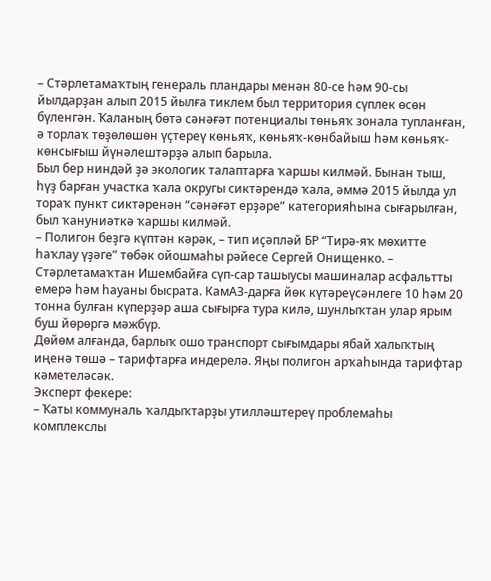– Стәрлетамаҡтың генераль пландары менән 80-се һәм 90-сы йылдарҙан алып 2015 йылға тиклем был территория сүплек өсөн бүленгән. Ҡаланың бөтә сәнәғәт потенциалы төньяҡ зонала тупланған, ә торлаҡ төҙөлөшөн үҫтереү көньяҡ, көньяҡ-көнбайыш һәм көньяҡ-көнсығыш йүнәлештәрҙә алып барыла.
Был бер ниндәй ҙә экологик талаптарға ҡаршы килмәй. Бынан тыш, һүҙ барған участка ҡала округы сиктәрендә ҡала, әммә 2015 йылда ул тораҡ пункт сиктәренән “сәнәғәт ерҙәре” категорияһына сығарылған, был ҡануниәткә ҡаршы килмәй.
– Полигон беҙгә күптән кәрәк, – тип иҫәпләй БР “Тирә-яҡ мөхитте һаҡлау үҙәге” төбәк ойошмаһы рәйесе Сергей Онищенко. – Стәрлетамаҡтан Ишембайға сүп-сар ташыусы машиналар асфальтты емерә һәм һауаны бысрата. КамАЗ-дарға йөк күтәреүсәнлеге 10 һәм 20 тонна булған күперҙәр аша сығырға тура килә, шунлыҡтан улар ярым буш йөрөргә мәжбүр.
Дөйөм алғанда, барлыҡ ошо транспорт сығымдары ябай халыҡтың иңенә төшә – тарифтарға индерелә. Яңы полигон арҡаһында тарифтар кәметеләсәк.
Эксперт фекере:
– Ҡаты коммуналь ҡалдыҡтарҙы утилләштереү проблемаһы комплекслы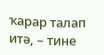ҡарар талап итә, – тине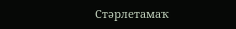Стәрлетамаҡ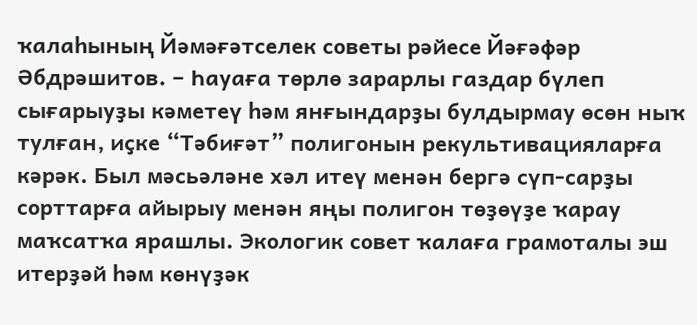ҡалаһының Йәмәғәтселек советы рәйесе Йәғәфәр Әбдрәшитов. – Һауаға төрлө зарарлы газдар бүлеп сығарыуҙы кәметеү һәм янғындарҙы булдырмау өсөн ныҡ тулған, иҫке “Тәбиғәт” полигонын рекультивацияларға кәрәк. Был мәсьәләне хәл итеү менән бергә сүп-сарҙы сорттарға айырыу менән яңы полигон төҙөүҙе ҡарау маҡсатҡа ярашлы. Экологик совет ҡалаға грамоталы эш итерҙәй һәм көнүҙәк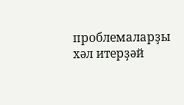проблемаларҙы хәл итерҙәй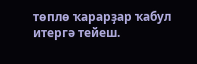төплө ҡарарҙар ҡабул итергә тейеш.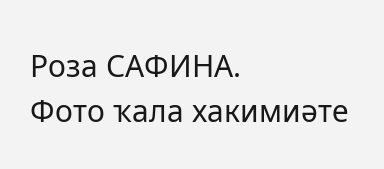Роза САФИНА.
Фото ҡала хакимиәте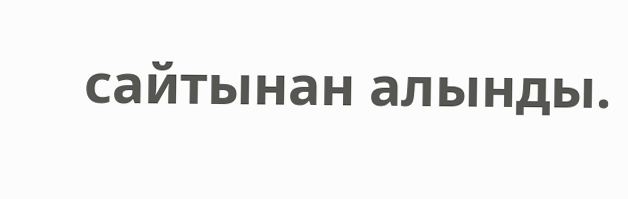сайтынан алынды.